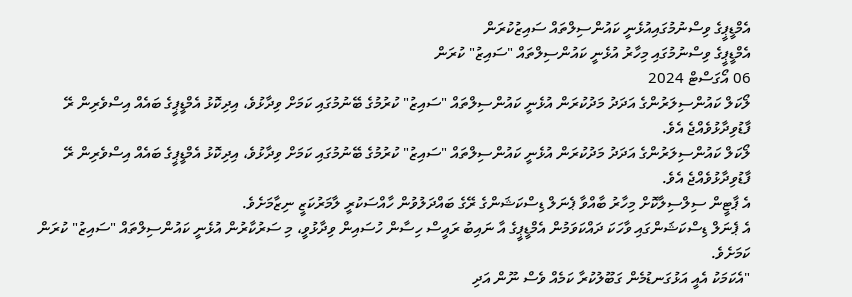އެމްޑީޕީގެ ވިސްނުމުގައިއުޅެނީ ކައުންސިލްތައް ސައިޒުކުރަން
އެމްޑީޕީގެ ވިސްނުމުގައި މިހާރު އުޅެނީ ކައުންސިލްތައް "ސައިޒު" ކުރަން
06 އޯގަސްޓް 2024
ލޯކަލް ކައުންސިލަރުންގެ އަދަދު މަދުކުރަން އުޅެނީ ކައުންސިލްތައް "ސައިޒު" ކުރުމުގެ ބޭނުމުގައި ކަމަށް ވިދާޅުވެ، އިދިކޮޅު އެމްޑީޕީގެ ބައެއް އިސްވެރިން ރޭ ފާޑުވިދާޅުވެއްޖެ އެވެ.
ލޯކަލް ކައުންސިލަރުންގެ އަދަދު މަދުކުރަން އުޅެނީ ކައުންސިލްތައް "ސައިޒު" ކުރުމުގެ ބޭނުމުގައި ކަމަށް ވިދާޅުވެ، އިދިކޮޅު އެމްޑީޕީގެ ބައެއް އިސްވެރިން ރޭ ފާޑުވިދާޅުވެއްޖެ އެވެ.
އެ ޕާޓީން ސިލްސިލާކޮށް މިހާރު ބާއްވާ ޕެނަލް ޑިސްކަޝަންގެ ރޭގެ ބައްދަލުވުން ހާއްސަކުރީ ލާމަރުކަޒީ ނިޒާމަށެވެ.
އެ ޕެނަލް ޑިސްކަޝަންގައި ވާހަކަ ދައްކަވަމުން އެމްޑީޕީގެ އާ ނައިބު ރައީސް ހިސާން ހުސައިން ވިދާޅުވީ، މި ސަރުކާރުން އުޅެނީ ކައުންސިލްތައް "ސައިޒު" ކުރަން ކަމަށެވެ.
"އެކަމަކު އެއީ އަޅުގަނޑުމެން ގަބޫލުކުރާ ކަމެއް ވެސް ނޫން އަދި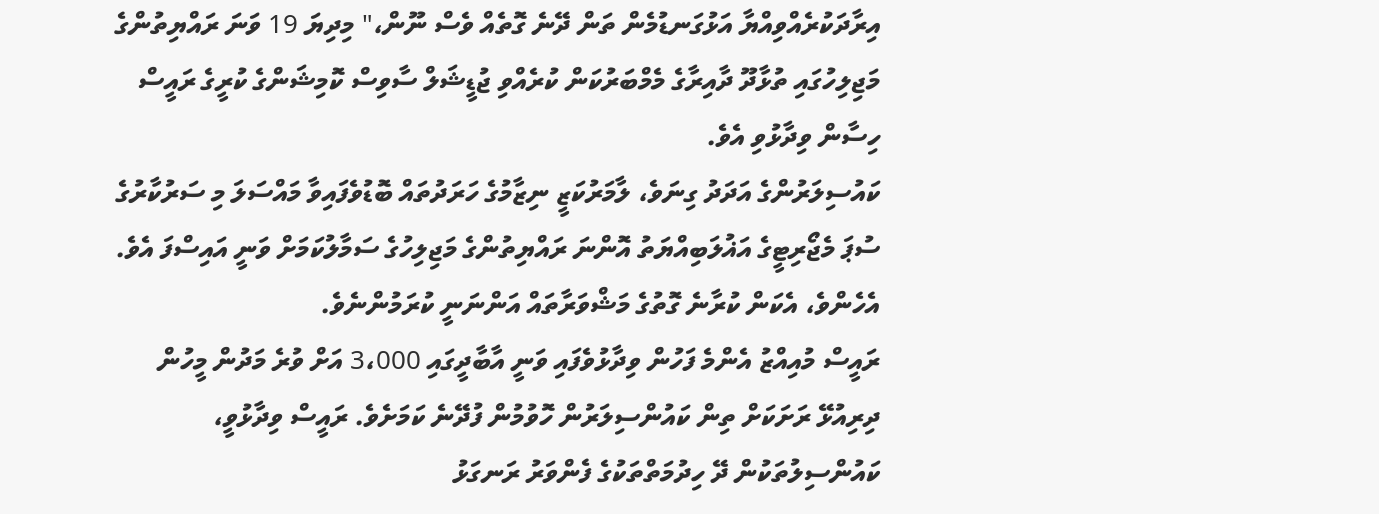އިރާދަކުރެއްވިއްޔާ އަޅުގަނޑުމެން ތަން ދޭނެ ގޮތެއް ވެސް ނޫން،" މިދިޔަ 19 ވަނަ ރައްޔިތުންގެ މަޖިލިހުގައި ތުޅާދޫ ދާއިރާގެ މެމްބަރުކަން ކުރެއްވި ޖުޑީޝަލް ސާވިސް ކޮމިޝަންގެ ކުރީގެ ރައީސް ހިސާން ވިދާޅުވި އެވެ.
ކައުސިލަރުންގެ އަދަދު ގިނަވެ، ލާމަރުކަޒީ ނިޒާމުގެ ހަރަދުތައް ބޮޑުވެފައިވާ މައްސަލަ މި ސަރުކާރުގެ ސުޕަ މެޖޯރިޓީގެ އަޣުލަބިއްޔަތު އޮންނަ ރައްޔިތުންގެ މަޖިލިހުގެ ސަމާލުކަމަށް ވަނީ އައިސްފަ އެވެ. އެހެންވެ، އެކަން ކުރާނެ ގޮތުގެ މަޝްވަރާތައް އަންނަނީ ކުރަމުންނެވެ.
ރައީސް މުއިއްޒު އެންމެ ފަހުން ވިދާޅުވެފައި ވަނީ އާބާދީގައި 3،000 އަށް ވުރެ މަދުން މީހުން ދިރިއުޅޭ ރަށަކަށް ތިން ކައުންސިލަރުން ހޮވުމުން ފުދޭނެ ކަމަށެވެ. ރައީސް ވިދާޅުވީ، ކައުންސިލުތަކުން ދޭ ހިދުމަތްތަކުގެ ފެންވަރު ރަނގަޅު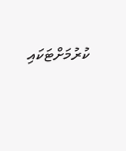ކުރުމަށްޓަކައި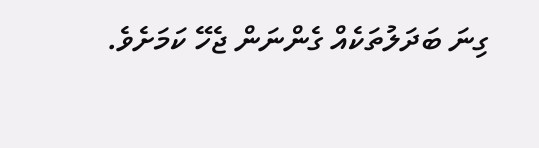ގިނަ ބަދަލުތަކެއް ގެންނަން ޖެހޭ ކަމަށެވެ.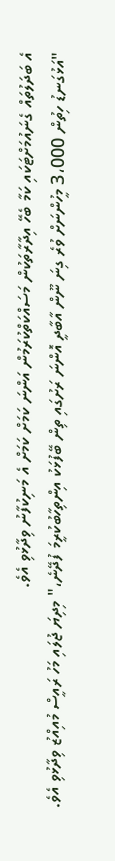އެ ބަދަލުތައް ގެނައުމަށްޓަކައި ކަމާ ބެހޭ އިދާރާތަކުން މަސައްކަތްކުރަމުން އަންނަ ކަމަށް ކަމަށް އެ މަނިކުފާނު ވިދާޅުވި އެވެ.
"އަޅުގަނޑު ހިތުން 3،000 މީހުންނަށް ވުރެ ގިނަ ނޫން އާބާދީ އޮންނަ ރަށުގައި ތިން ބޭފުޅަކު އިންތިހާބުކުރީމަ ފުދޭނެ،" މިދިޔަ ޖުލައި މަހު ރައީސް މުއިއްޒު ވިދާޅުވި އެވެ.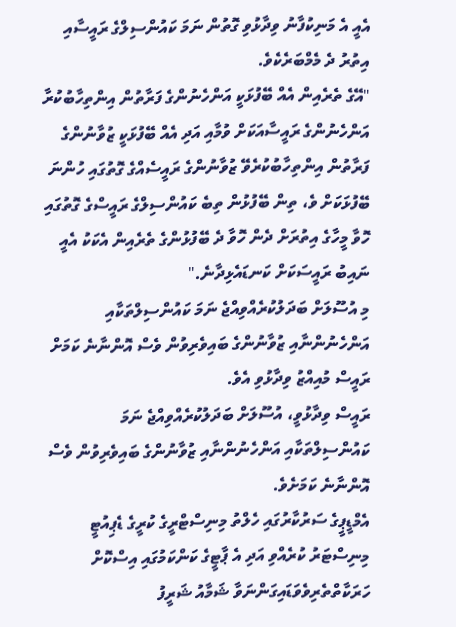އެއީ އެ މަނިކުފާނު ވިދާޅުވި ގޮތުން ނަމަ ކައުންސިލްގެ ރައީސާއި އިތުރު ދެ މެމްބަރެކެވެ.
"އޭގެ ތެރެއިން އެއް ބޭފުޅަކީ އަންހެނުންގެ ފަރާތުން އިންތިހާބުކުރާ އަންހެނުންގެ ރައީސާއަކަށް ވުމާއި އަދި އެއް ބޭފުޅަކީ ޒުވާނުންގެ ފަރާތުން އިންތިހާބުކުރެވޭ ޒުވާނުންގެ ރައީސެއްގެ ގޮތުގައި ހުންނަ ބޭފުޅަކަށް ވެ، ތިން ބޭފުޅުން ތިބެ ކައުންސިލްގެ ރައީސްގެ ގޮތުގައި ހޮވާ މީހާގެ އިތުރަށް ދެން ހޮވާ ދެ ބޭފުޅުންގެ ތެރެއިން އެކަކު އެއީ ނައިބު ރައީސަކަށް ކަނޑައެޅިދާނެ."
މި އުސޫލަށް ބަދަލުކުރެއްވިއްޖެ ނަމަ ކައުންސިލްތަކާއި އަންހެނުންނާއި ޒުވާނުންގެ ބައިވެރިވުން ވެސް އޮންނާނެ ކަމަށް ރައީސް މުއިއްޒު ވިދާޅުވި އެވެ.
ރައީސް ވިދާޅުވީ، އުސޫލަށް ބަދަލުކުރެއްވިއްޖެ ނަމަ ކައުންސިލްތަކާއި އަންހެނުންނާއި ޒުވާނުންގެ ބައިވެރިވުން ވެސް އޮންނާނެ ކަމަށެވެ.
އެމްޑީޕީގެ ސަރުކާރުގައި ހެލްތު މިނިސްޓްރީގެ ކުރީގެ ޑެޕިއުޓީ މިނިސްޓަރު ކުރެއްވި އަދި އެ ޕާޓީގެ ކަންކަމުގައި އިސްކޮށް ހަރަކާތްތެރިވެވަޑައިގަންނަވާ ޝަމާއު ޝަރީފު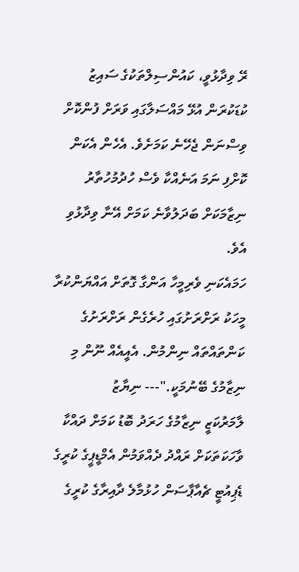ރޭ ވިދާޅުވީ، ކައުންސިލްތަކުގެ ސައިޒު ކުޑަކުރަން އުޅޭ މައްސަލާގައި ވަރަށް ފުންކޮށް ވިސްނަން ޖެހޭނެ ކަމަށެވެ. އެހެން އެކަން ކޮށްފި ނަމަ އަނެއްކާ ވެސް ހުދުމުހުތާރު ނިޒާމަކަށް ބަދަލުވާނެ ކަމަށް އޭނާ ވިދާޅުވި އެވެ.
ހަމައެކަނި ވެރިމީހާ އަންގާ ގޮތަށް އައްޔަންކުރާ މީހަކު ރަށްރަށުގައި ހުރެގެން ރަށްރަށުގެ ކަންތައްތައް ނިންމުން. އެއީއެއް ނޫން މި ނިޒާމުގެ ބޭނުމަކީ."--- ނިޔާޒު
ލާމަރުކަޒީ ނިޒާމުގެ ހަރަދު ބޮޑު ކަމަށް ދައްކާ ވާހަކަތަކަށް ރައްދު ދެއްވަމުން އެމްޑީޕީގެ ކުރީގެ ޑެޕިއުޓީ ޗެއާޕާސަން ހުޅުމާލެ ދާއިރާގެ ކުރީގެ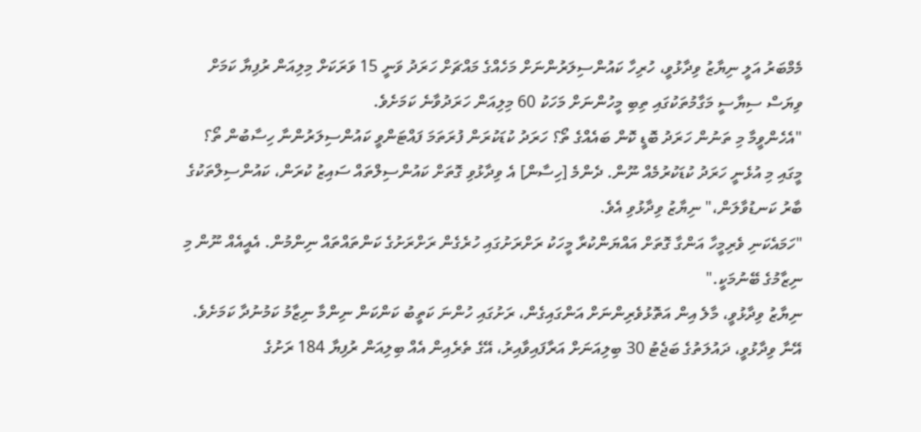މެމްބަރު އަލީ ނިޔާޒު ވިދާޅުވީ، ހުރިހާ ކައުންސިލަރުންނަށް މަހެއްގެ މައްޗަށް ހަރަދު ވަނީ 15 ވަރަކަށް މިލިއަން ރުފިޔާ ކަމަށް ވިޔަސް ސިޔާސީ މަގާމުތަކުގައި ތިބި މީހުންނަށް މަހަކު 60 މިލިއަން ހަރަދުވާނެ ކަމަށެވެ.
"އެހެންވީމާ މި ތަނުން ހަރަދު ބޮޑީ ކޮން ބައެއްގެ ތޯ؟ ހަރަދު ކުޑަކުރަން ފުރަތަމަ ފައްޓަންވީ ކައުންސިލަރުންނާ ހިސާބުން ތޯ؟ މީގައި މި އުޅެނީ ހަރަދު ކުޑަކުރުމެއް ނޫން. ދެންމެ [ހިސާން] އެ ވިދާޅުވި ގޮތަށް ކައުންސިލްތައް ސައިޒު ކުރަން، ކައުންސިލްތަކުގެ ބާރު ކަނޑުވާލަން،" ނިޔާޒު ވިދާޅުވި އެވެ.
"ހަމައެކަނި ވެރިމީހާ އަންގާ ގޮތަށް އައްޔަންކުރާ މީހަކު ރަށްރަށުގައި ހުރެގެން ރަށްރަށުގެ ކަންތައްތައް ނިންމުން. އެއީއެއް ނޫން މި ނިޒާމުގެ ބޭނުމަކީ."
ނިޔާޒު ވިދާޅުވީ، މާލެ އިން އަތޮޅުވެރިންނަށް އަންގައިގެން، ރަށުގައި ހުންނަ ކަތީބު ކަންކަން ނިންމާ ނިޒާމު ކަމުނުދާ ކަމަށެވެ.
އޭނާ ވިދާޅުވީ، ދައުލަތުގެ ބަޖެޓު 30 ބިލިއަނަށް އަރާފައިވާއިރު، އޭގެ ތެރެއިން އެއް ބިލިއަން ރުފިޔާ 184 ރަށުގެ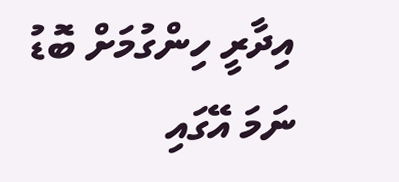އިދާރީ ހިންގުމަށް ބޮޑު ނަމަ އޭގައި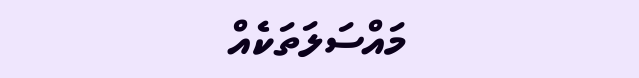މައްސަލަތަކެއް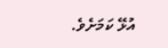އުޅޭ ކަމަށެވެ.